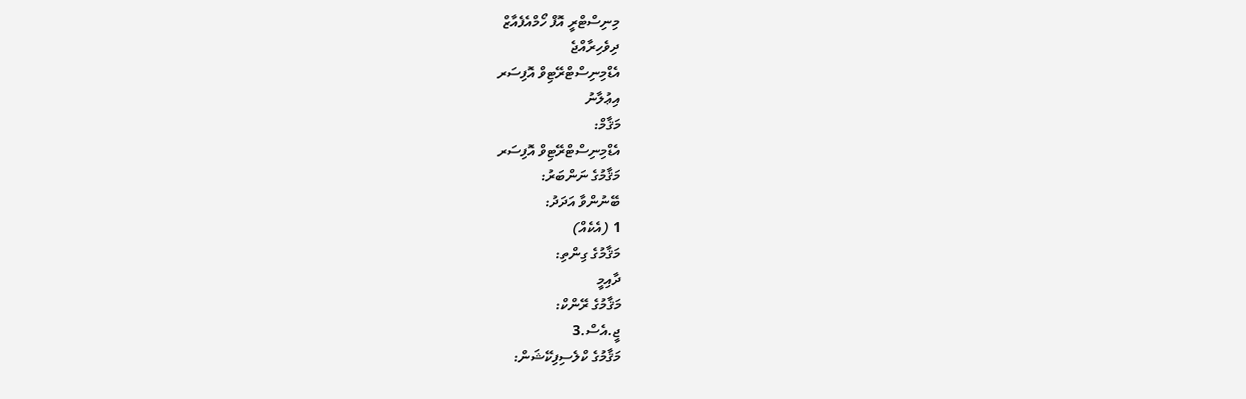މިނިސްޓްރީ އޮފް ހޯމްއެފެއާޒް
ދިވެހިރާއްޖެ
އެޑްމިނިސްޓްރޭޓިވް އޮފިސަރ
އިޢުލާނު
މަޤާމް:
އެޑްމިނިސްޓްރޭޓިވް އޮފިސަރ
މަޤާމުގެ ނަންބަރު:
ބޭނުންވާ އަދަދު:
1 (އެކެއް)
މަޤާމުގެ ގިންތި:
ދާއިމީ
މަޤާމުގެ ރޭންކް:
ޖީ.އެސް.3
މަޤާމުގެ ކްލެސިފިކޭޝަން: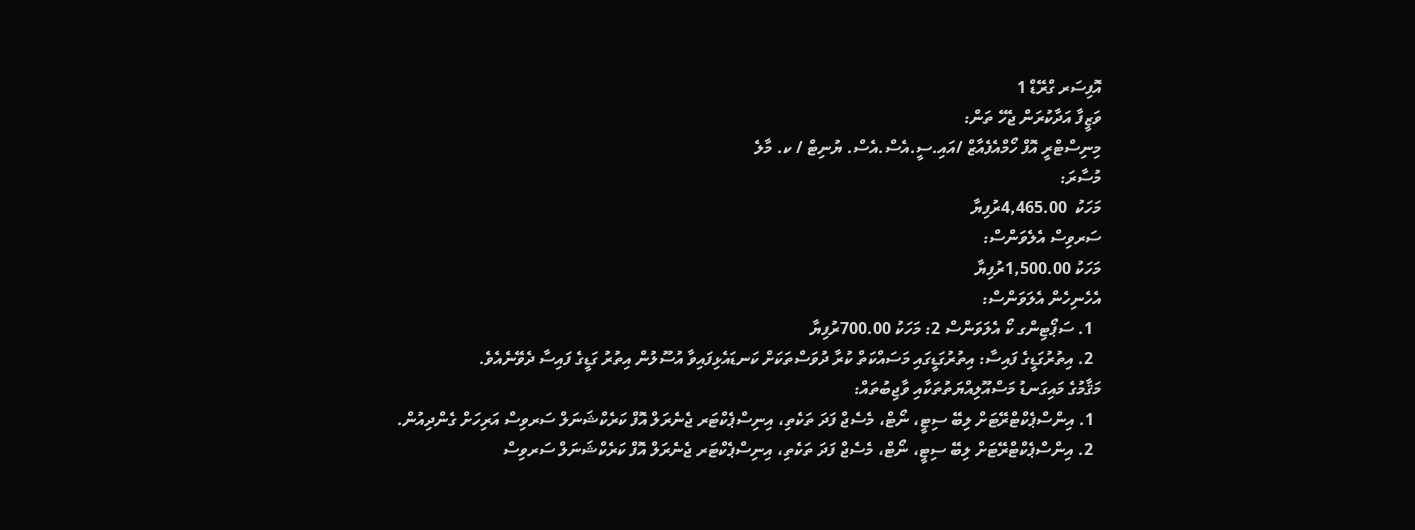އޮފިސަރ ގްރޭޑް 1
ވަޒީފާ އަދާކުރަން ޖެހޭ ތަން:
މިނިސްޓްރީ އޮފް ހޯމްއެފެއާޒް /އައި.ސީ.އެސް.އެސް. ޔުނިޓް / ކ. މާލެ
މުސާރަ:
މަހަކު  4,465.00ރުފިޔާ
ސަރވިސް އެލެވަންސް:
މަހަކު 1,500.00ރުފިޔާ
އެހެނިހެން އެލަވަންސް:
  1. ސަޕޯޓިންގ ކޯ އެލަވަންސް 2: މަހަކު 700.00ރުފިޔާ
  2. އިތުރުގަޑީގެ ފައިސާ: އިތުރުގަޑީގައި މަސައްކަތް ކުރާ ދުވަސްތަކަށް ކަނޑައެޅިފައިވާ އުސޫލުން އިތުރު ގަޑީގެ ފައިސާ ދެވޭނެއެވެ.
މަޤާމުގެ މައިގަނޑު މަސްއޫލިއްޔަތުތަކާއި ވާޖިބުތައް:
  1. އިންސްޕެކްޓްރޭޓަށް ލިބޭ ސިޓީ، ނޯޓް، މެސެޖް ފަދަ ތަކެތި، އިނިސްޕެކްޓަރ ޖެނެރަލް އޮފް ކަރެކްޝަނަލް ސަރވިސް އަރިހަށް ގެންދިއުން.
  2. އިންސްޕެކްޓްރޭޓަށް ލިބޭ ސިޓީ، ނޯޓް، މެސެޖް ފަދަ ތަކެތި، އިނިސްޕެކްޓަރ ޖެނެރަލް އޮފް ކަރެކްޝަނަލް ސަރވިސް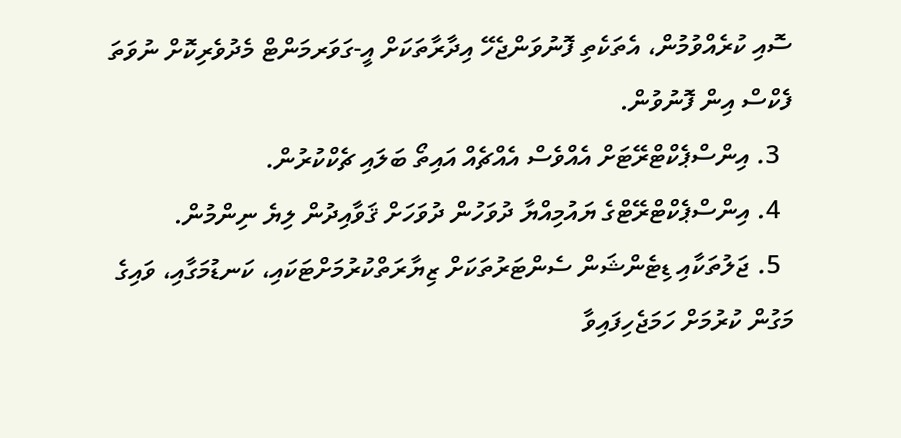ސޮއި ކުރެއްވުމުން، އެތަކެތި ފޮނުވަންޖެހޭ އިދާރާތަކަށް އީ-ގަވަރމަންޓް މެދުވެރިކޮށް ނުވަތަ ފެކްސް އިން ފޮނުވުން.
  3. އިންސްޕެކްޓްރޭޓަށް އެއްވެސް އެއްޗެއް އައިތޯ ބަލައި ޗެކްކުރުން.
  4. އިންސްޕެކްޓްރޭޓްގެ ޔައުމިއްޔާ ދުވަހުން ދުވަހަށް ޤަވާއިދުން ލިޔެ ނިންމުން.
  5. ޖަލުތަކާއި ޑިޓެންޝަން ސެންޓަރުތަކަށް ޒިޔާރަތްކުރުމަށްޓަކައި، ކަނޑުމަގާއި، ވައިގެ މަގުން ކުރުމަށް ހަމަޖެހިފައިވާ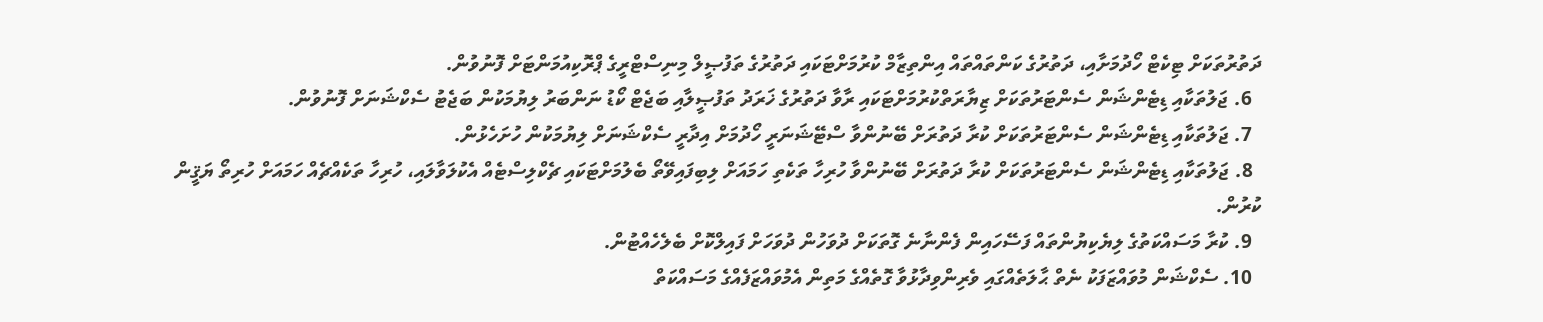ދަތުރުތަކަށް ޓިކެޓް ހޯދުމަށާއި، ދަތުރުގެ ކަންތައްތައް އިންތިޒާމް ކުރުމަށްޓަކައި ދަތުރުގެ ތަފުޞީލް މިނިސްޓްރީގެ ޕްރޮކިއުމަންޓަށް ފޮނުވުން.
  6. ޖަލުތަކާއި ޑިޓެންޝަން ސެންޓަރުތަކަށް ޒިޔާރަތްކުރުމަށްޓަކައި ރާވާ ދަތުރުގެ ޚަރަދު ތަފުޞީލާއި ބަޖެޓް ކޯޑު ނަންބަރު ލިޔުމަކުން ބަޖެޓު ސެކްޝަނަށް ފޮނުވުން.
  7. ޖަލުތަކާއި ޑިޓެންޝަން ސެންޓަރުތަކަށް ކުރާ ދަތުރަށް ބޭނުންވާ ސްޓޭޝަނަރީ ހޯދުމަށް އިދާރީ ސެކްޝަނަށް ލިޔުމަކުން ހުށަހެޅުން.
  8. ޖަލުތަކާއި ޑިޓެންޝަން ސެންޓަރުތަކަށް ކުރާ ދަތުރަށް ބޭނުންވާ ހުރިހާ ތަކެތި ހަމައަށް ލިބިފައިވޭތޯ ބެލުމަށްޓަކައި ޗެކްލިސްޓެއް އެކުލަވާލައި، ހުރިހާ ތަކެއްޗެއް ހަމައަށް ހުރިތޯ ޔަޤީން ކުރުން.
  9. ކުރާ މަސައްކަތުގެ ލިޔެކިޔުންތައް ފަސޭހައިން ފެންނާނެ ގޮތަކަށް ދުވަހުން ދުވަހަށް ފައިލްކޮށް ބެލެހެއްޓުން.
  10. ސެކްޝަން މުވައްޒަފަކު ނެތް ޙާލަތެއްގައި ވެރިންވިދާޅުވާ ގޮތެއްގެ މަތިން އެމުވައްޒަފެއްގެ މަސައްކަތް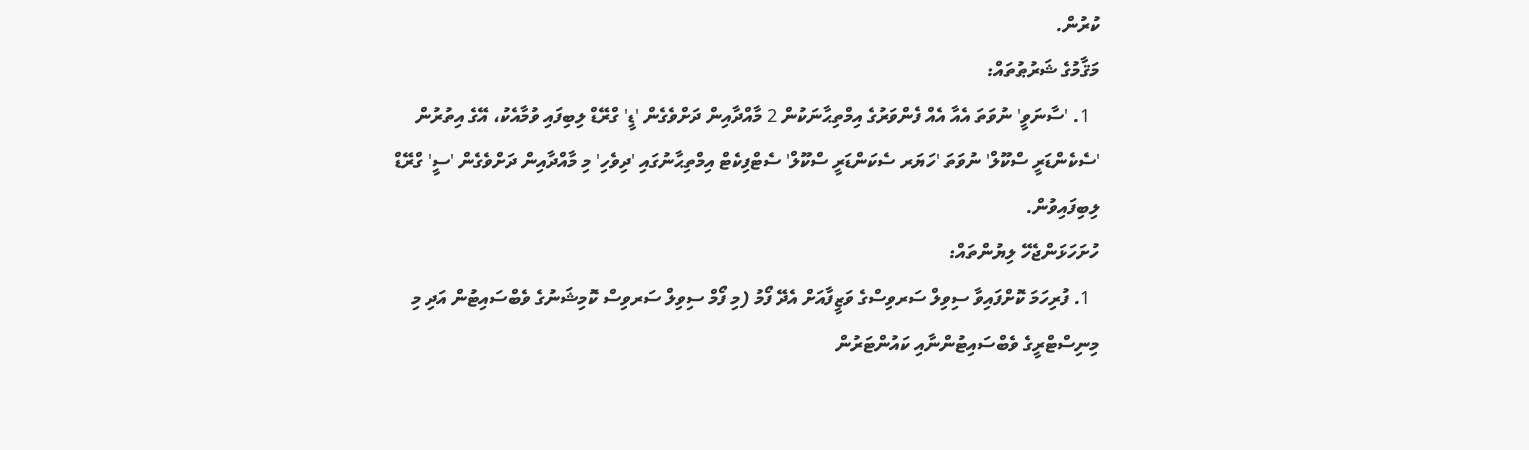ކުރުން.
މަޤާމުގެ ޝަރުޠުތައް:
  1. 'ސާނަވީ' ނުވަތަ އެއާ އެއް ފެންވަރުގެ އިމްތިޙާނަކުން 2 މާއްދާއިން ދަށްވެގެން 'ޑީ' ގްރޭޑް ލިބިފައި ވުމާއެކު، އޭގެ އިތުރުން 'ސެކެންޑަރީ ސްކޫލް' ނުވަތަ 'ހަޔަރ ސެކަންޑަރީ ސްކޫލް' ސެޓްފިކެޓް އިމްތިޙާނުގައި 'ދިވެހި' މި މާއްދާއިން ދަށްވެގެން 'ސީ' ގްރޭޑް ލިބިފައިވުން.
ހުށަހަޅަންޖެހޭ ލިޔުންތައް:
  1. ފުރިހަމަ ކޮށްފައިވާ ސިވިލް ސަރވިސްގެ ވަޒީފާއަށް އެދޭ ފޯމު (މި ފޯމް ސިވިލް ސަރވިސް ކޮމިޝަނުގެ ވެބްސައިޓުން އަދި މި މިނިސްޓްރީގެ ވެބްސައިޓުންނާއި ކައުންޓަރުން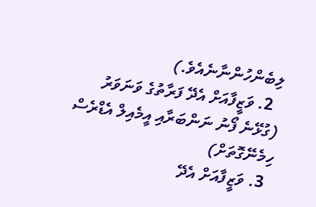ލިބެންހުންނާނެއެވެ.)
  2. ވަޒީފާއަށް އެދޭ ފަރާތުގެ ވަނަވަރު (ގުޅޭނެ ފޯނު ނަންބަރާއި އީމެއިލް އެޑްރެސް ހިމެނޭގޮތަށް)
  3. ވަޒީފާއަށް އެދޭ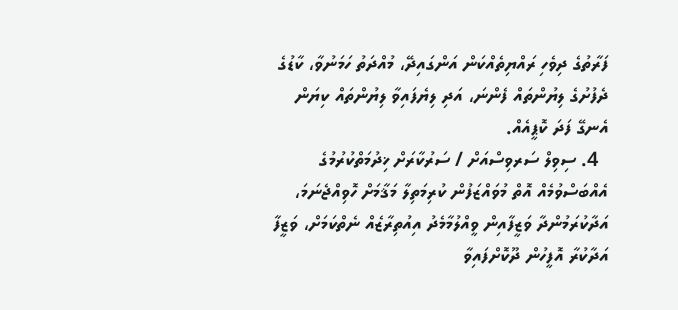ފަރާތުގެ ދިވެހި ރައްޔިތެއްކަން އަންގައިދޭ، މުއްދަތު ހަމަނުވާ، ކާޑުގެ ދެފުށުގެ ލިޔުންތައް ފެންނަ، އަދި ލިޔެފައިވާ ލިޔުންތައް ކިޔަން އެނގޭ ފަދަ ކޮޕީއެއް.
  4. ސިވިލް ސަރވިސްއަށް / ސަރުކާރަށް ޚިދުމަތްކުރުމުގެ އެއްބަސްވުމެއް އޮތް މުވައްޒަފުން ކުރިމަތިލާ މަޤާމަށް ހޮވިއްޖެނަމަ، އަދާކުރަމުންދާ ވަޒީފާއިން ވީއްލުމާމެދު އިއުތިރާޒެއް ނެތްކަމަށް، ވަޒީފާ އަދާކުރާ އޮފީހުން ދޫކޮށްފައިވާ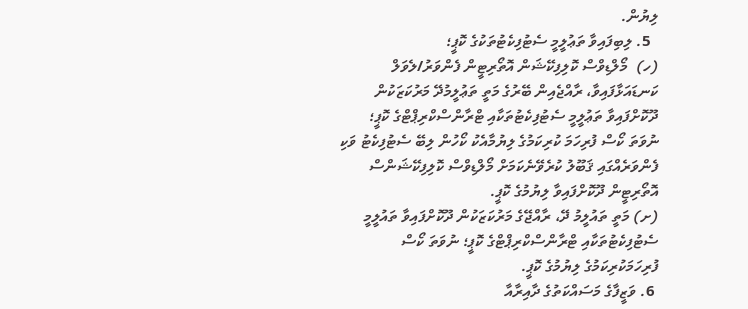ލިޔުން.
  5. ލިބިފައިވާ ތަޢުލީމީ ސެޓުފިކެޓުތަކުގެ ކޮޕީ؛
(ހ)  މޯލްޑިވްސް ކޮލިފިކޭޝަން އޮތޯރިޓީން ފެންވަރު/ލެވަލް ކަނޑައަޅާފައިވާ، ރާއްޖެއިން ބޭރުގެ މަތީ ތަޢުލީމުދޭ މަރުކަޒަކުން ދޫކޮށްފައިވާ ތަޢުލީމީ ސެޓުފިކެޓުތަކާއި ޓްރާންސްކްރިޕްޓްގެ ކޮޕީ؛  ނުވަތަ ކޯސް ފުރިހަމަ ކުރިކަމުގެ ލިޔުމާއެކު ކޯހުން ލިބޭ ސެޓުފިކެޓު ވަކި ފެންވަރެއްގައި ޤަބޫލު ކުރެވޭނެކަމަށް މޯލްޑިވްސް ކޮލިފިކޭޝަންސް އޮތޯރިޓީން ދޫކޮށްފައިވާ ލިޔުމުގެ ކޮޕީ.
(ށ) މަތީ ތައުލީމު ދޭ، ރާއްޖޭގެ މަރުކަޒަކުން ދޫކޮށްފައިވާ ތައުލީމީ ސެޓުފިކެޓުތަކާއި ޓްރާންސްކްރިޕްޓްގެ ކޮޕީ؛ ނުވަތަ ކޯސް ފުރިހަމަކުރިކަމުގެ ލިޔުމުގެ ކޮޕީ.
 6. ވަޒީފާގެ މަސައްކަތުގެ ދާއިރާއާ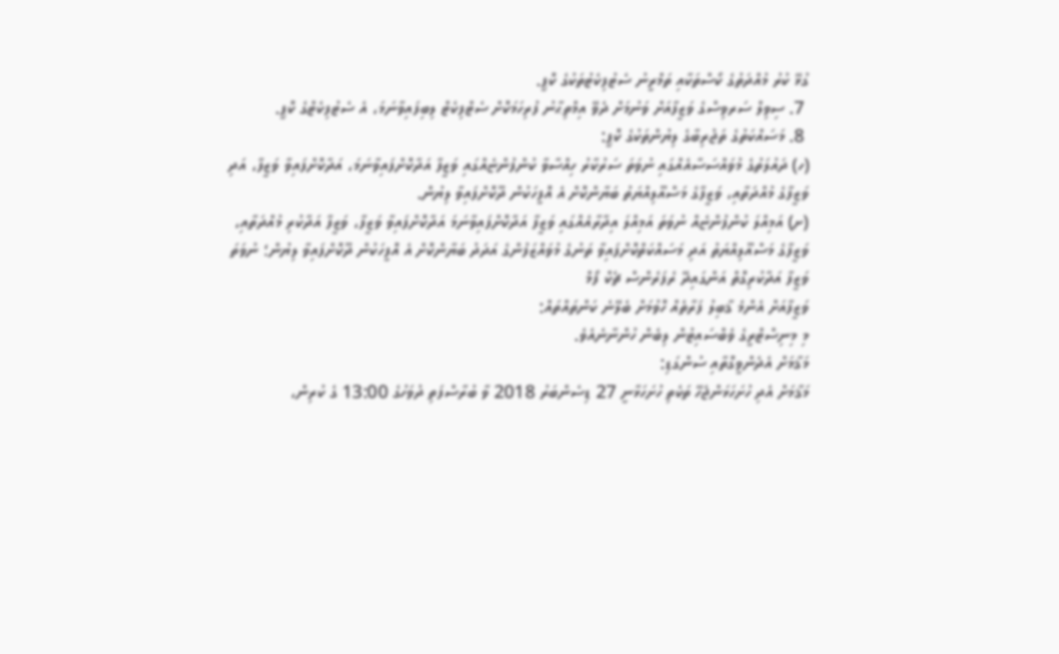ގުޅޭ ކުރު މުއްދަތުގެ ކޯސްތަކާއި ތަމްރީނު ސެޓުފިކެޓުތަކުގެ ކޮޕީ.
 7. ސިވިލް ސަރވިސްގެ ވަޒީފާއަށް ވަނުމަށް ދެވޭ އިމްތިޙާނު ފުރިހަމަކޮށް ސެޓްފިކެޓް ލިބިފައިވާނަމަ، އެ ސެޓުފިކެޓްގެ ކޮޕީ.
 8. މަސައްކަތުގެ ތަޖުރިބާގެ ލިޔުންތަކުގެ ކޮޕީ:
(ހ) ދައުލަތުގެ މުވައްސަސާއެއްގައި ނުވަތަ ސަރުކާރު ހިއްސާވާ ކުންފުންޏެއްގައި ވަޒީފާ އަދާކޮށްފައިވާނަމަ، އަދާކޮށްފައިވާ ވަޒީފާ، އަދި ވަޒީފާގެ މުއްދަތާއި، ވަޒީފާގެ މަސްއޫލިއްޔަތު ބަޔާންކޮށް އެ އޮފީހަކުން ދޫކޮށްފައިވާ ލިޔުން.
(ށ) އަމިއްލަ ކުންފުންޏެއް ނުވަތަ އަމިއްލަ އިދާރާއެއްގައި ވަޒީފާ އަދާކޮށްފައިވާނަމަ އަދާކޮށްފައިވާ ވަޒީފާ، ވަޒީފާ އަދާކުރި މުއްދަތާއި، ވަޒީފާގެ މަސްއޫލިއްޔަތު އަދި މަސައްކަތްކޮށްފައިވާ ތަނުގެ މުވައްޒަފުންގެ އަދަދު ބަޔާންކޮށް އެ އޮފީހަކުން ދޫކޮށްފައިވާ ލިޔުން؛ ނުވަތަ ވަޒީފާ އަދާކުރިގޮތް އަންގައިދޭ ރެފަރެންސް ޗެކް ފޯމް
ވަޒީފާއަށް އެންމެ ޤާބިލު ފަރާތެއް ހޮވުމަށް ބެލޭނެ ކަންތައްތައް:
މި މިނިސްޓްރީގެ ވެބްސައިޓުން ލިބެން ހުންނާނެއެވެ.
މަޤާމަށް އެދެންވީގޮތާއި ސުންގަޑި:
މަޤާމަށް އެދި ހުށަހަޅަންޖެހޭ ތަކެތި ހުށަހަޅާނީ 27 ޑިސެންބަރު 2018 ވާ ބުރާސްފަތި ދުވަހުގެ 13:00 ގެ ކުރިން،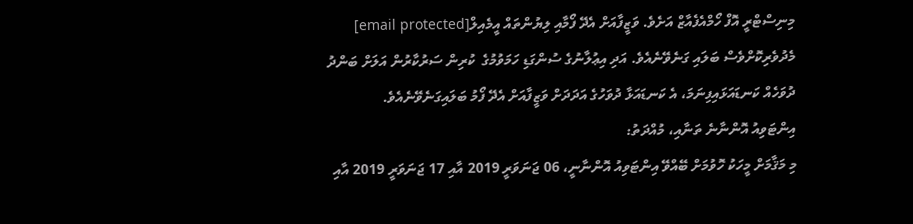މިނިސްޓްރީ އޮފް ހޯމްއެފެއާޒް އަށެވެ. ވަޒީފާއަށް އެދޭ ފޯމާއި ލިޔުންތައް އީމެއިލް[email protected]  މެދުވެރިކޮށްވެސް ބަލައި ގަނެވޭނެއެވެ. އަދި އިޢުލާނުގެ ސުންގަޑި ހަމަވުމުގެ  ކުރިން ސަރުކާރުން އަލަށް ބަންދު ދުވަހެއް ކަނޑައަޅައިފިނަމަ، އެ ކަނޑައަޅާ ދުވަހުގެ އަދަދަށް ވަޒީފާއަށް އެދޭ ފޯމު ބަލައިގަނެވޭނެއެވެ.
އިންޓަވިއު އޮންނާނެ ތަނާއި، މުއްދަތު:
މި މަޤާމަށް މީހަކު ހޮވުމަށް ބޭއްވޭ އިންޓަވިއު އޮންނާނީ، 06 ޖަނަވަރީ 2019 އާއި 17 ޖަނަވަރީ 2019 އާއި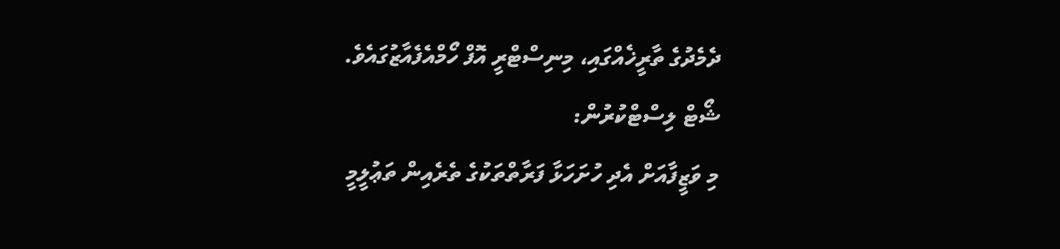ދެމެދުގެ ތާރީޚެއްގައި، މިނިސްޓްރީ އޮފް ހޯމްއެފެއާޒުގައެވެ.
ޝޯޓް ލިސްޓްކުރުން:
މި ވަޒީފާއަށް އެދި ހުށަހަޅާ ފަރާތްތަކުގެ ތެރެއިން ތަޢުލީމީ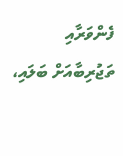ފެންވަރާއި ތަޖުރިބާއަށް ބަލައި،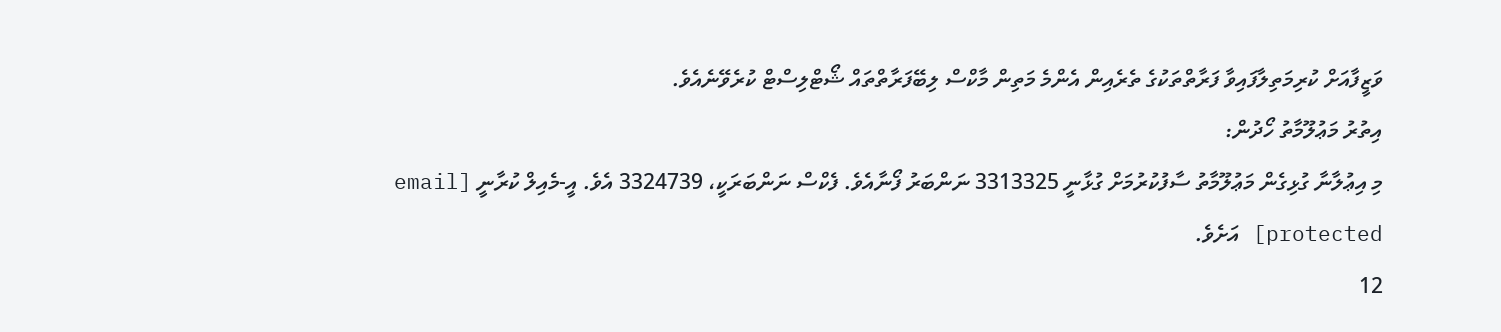ވަޒީފާއަށް ކުރިމަތިލާފައިވާ ފަރާތްތަކުގެ ތެރެއިން އެންމެ މަތިން މާކްސް ލިބޭފަރާތްތައް ޝޯޓްލިސްޓް ކުރެވޭނެއެވެ.
އިތުރު މަޢުލޫމާތު ހޯދުން:
މި އިޢުލާނާ ގުޅިގެން މަޢުލޫމާތު ސާފުކުރުމަށް ގުޅާނީ 3313325 ނަންބަރު ފޯނާއެވެ. ފެކްސް ނަންބަރަކީ، 3324739 އެވެ. އީ-މެއިލް ކުރާނީ [email protected] އަށެވެ.
12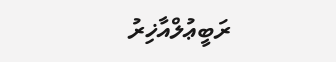ރަބީޢުލްއާޚިރު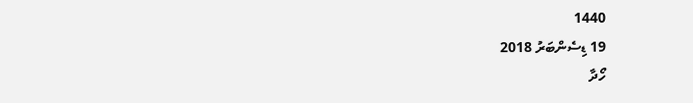1440
19 ޑިސެންބަރު 2018
ހޯދާ